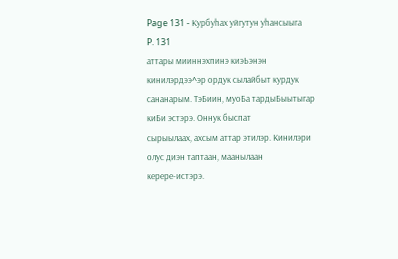Page 131 - Курбуһах уйгутун уһансыыга
P. 131
аттары мииннэхпинэ киэЬэнэн кинилэрдээ^эр ордук сылайбыт курдук
сананарым. ТэБиин, муоБа тардыБыытыгар киБи эстэрэ. Оннук быспат
сырыылаах, ахсым аттар этилэр. Кинилэри олус диэн таптаан, маанылаан
керере-истэрэ.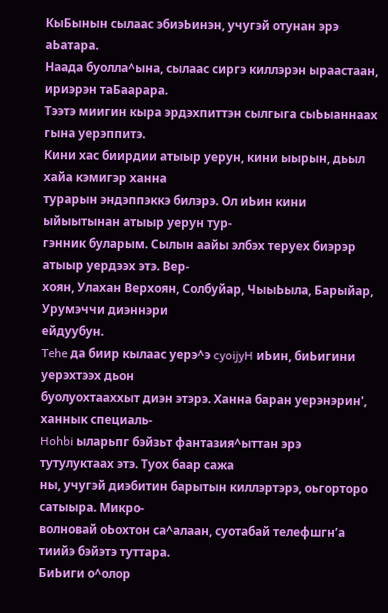КыБынын сылаас эбиэЬинэн, учугэй отунан эрэ аЬатара.
Наада буолла^ына, сылаас сиргэ киллэрэн ыраастаан, ириэрэн таБаарара.
Тээтэ миигин кыра эрдэхпиттэн сылгыга сыЬыаннаах гына уерэппитэ.
Кини хас биирдии атыыр уерун, кини ыырын, дьыл хайа кэмигэр ханна
турарын эндэппэккэ билэрэ. Ол иЬин кини ыйыытынан атыыр уерун тур-
гэнник буларым. Сылын аайы элбэх теруех биэрэр атыыр уердээх этэ. Вер-
хоян, Улахан Верхоян, Солбуйар, ЧыыЬыла, Барыйар, Урумэччи диэннэри
ейдуубун.
Tehe да биир кылаас уерэ^э cyoijyH иЬин, биЬигини уерэхтээх дьон
буолуохтааххыт диэн этэрэ. Ханна баран уерэнэрин', ханнык специаль-
Hohbi ыларьпг бэйзьт фантазия^ыттан эрэ тутулуктаах этэ. Туох баар сажа
ны, учугэй диэбитин барытын киллэртэрэ, оьгорторо сатыыра. Микро-
волновай оЬохтон са^алаан, суотабай телефшгн’а тиийэ бэйэтэ туттара.
БиЬиги о^олор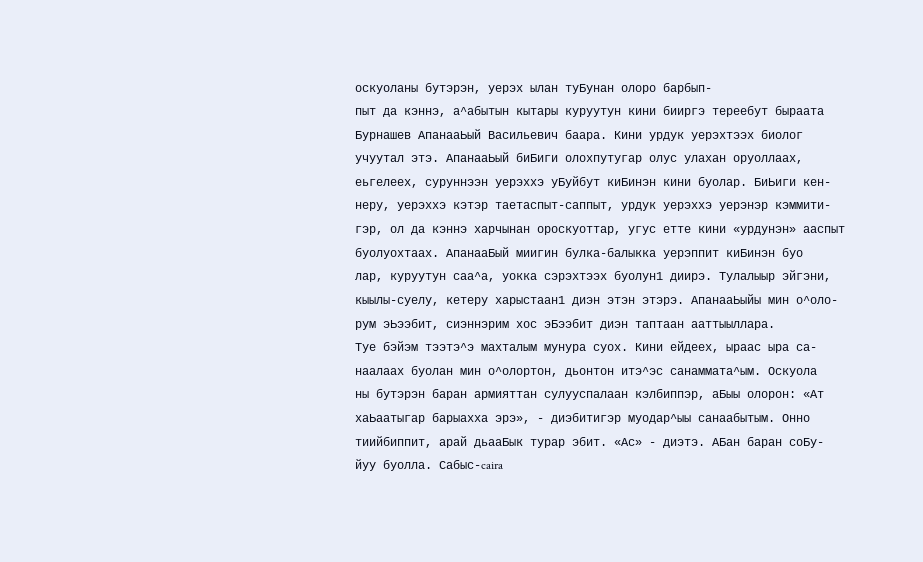оскуоланы бутэрэн, уерэх ылан туБунан олоро барбып-
пыт да кэннэ, а^абытын кытары куруутун кини бииргэ тереебут быраата
Бурнашев АпанааЬый Васильевич баара. Кини урдук уерэхтээх биолог
учуутал этэ. АпанааЬый биБиги олохпутугар олус улахан оруоллаах,
еьгелеех, суруннээн уерэххэ уБуйбут киБинэн кини буолар. БиЬиги кен-
неру, уерэххэ кэтэр таетаспыт-саппыт, урдук уерэххэ уерэнэр кэммити-
гэр, ол да кэннэ харчынан ороскуоттар, угус етте кини «урдунэн» ааспыт
буолуохтаах. АпанааБый миигин булка-балыкка уерэппит киБинэн буо
лар, куруутун саа^а, уокка сэрэхтээх буолун1 диирэ. Тулалыыр эйгэни,
кыылы-суелу, кетеру харыстаан1 диэн этэн этэрэ. АпанааЬыйы мин о^оло-
рум эЬээбит, сиэннэрим хос эБээбит диэн таптаан ааттыыллара.
Туе бэйэм тээтэ^э махталым мунура суох. Кини ейдеех, ыраас ыра са-
наалаах буолан мин о^олортон, дьонтон итэ^эс санаммата^ым. Оскуола
ны бутэрэн баран армияттан сулууспалаан кэлбиппэр, аБыы олорон: «Ат
хаЬаатыгар барыахха эрэ», - диэбитигэр муодар^ыы санаабытым. Онно
тиийбиппит, арай дьааБык турар эбит. «Ас» - диэтэ. АБан баран соБу-
йуу буолла. Сабыс-caira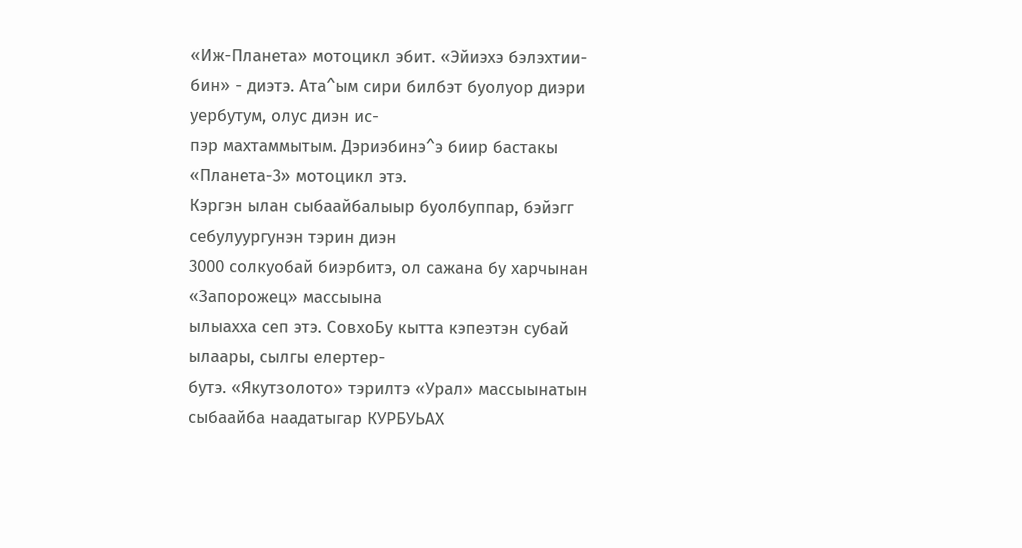«Иж-Планета» мотоцикл эбит. «Эйиэхэ бэлэхтии-
бин» - диэтэ. Ата^ым сири билбэт буолуор диэри уербутум, олус диэн ис-
пэр махтаммытым. Дэриэбинэ^э биир бастакы «Планета-3» мотоцикл этэ.
Кэргэн ылан сыбаайбалыыр буолбуппар, бэйэгг себулуургунэн тэрин диэн
3000 солкуобай биэрбитэ, ол сажана бу харчынан «Запорожец» массыына
ылыахха сеп этэ. СовхоБу кытта кэпеэтэн субай ылаары, сылгы елертер-
бутэ. «Якутзолото» тэрилтэ «Урал» массыынатын сыбаайба наадатыгар КУРБУЬАХ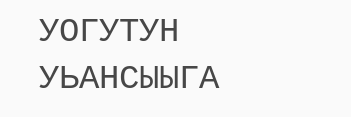УОГУТУН УЬАНСЫЫГА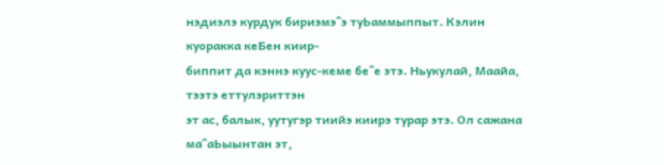нэдиэлэ курдук бириэмэ^э туЬаммыппыт. Кэлин куоракка кеБен киир-
биппит да кэннэ куус-кеме бе^е этэ. Ньукулай, Маайа, тээтэ еттулэриттэн
эт ас, балык, уутугэр тиийэ киирэ турар этэ. Ол сажана ма^аЬыынтан эт,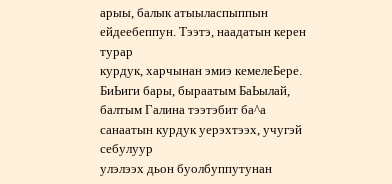арыы, балык атыыласпыппын ейдеебеппун. Тээтэ, наадатын керен турар
курдук, харчынан эмиэ кемелеБере. БиЬиги бары, быраатым БаЬылай,
балтым Галина тээтэбит ба^а санаатын курдук уерэхтээх, учугэй себулуур
улэлээх дьон буолбуппутунан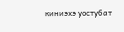киниэхэ уостубат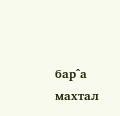бар^а махтал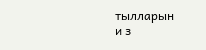тылларын
и з